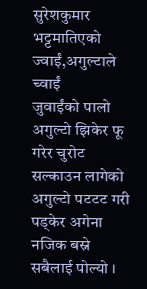सुरेशकुमार भट्टमातिएको ज्वाईं,अगुल्टाले च्वाईं
जुवाईंको पालो अगुल्टो झिकेर फू गरेर चुरोट सल्काउन लागेको अगुल्टो पटटट गरी पड्केर अगेना नजिक बस्ने सबैलाई पोल्यो ।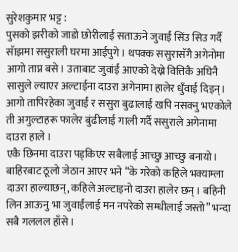सुरेशकुमार भट्ट :
पुसको झरीको जाडो छोरीलाई सताऊने जुवाईं सिंउ सिउ गर्दै सॅाझमा ससुराली घरमा आईपुगे। थपक्क ससुरासॅगै अगेनोमा आगो ताप्न बसे। उताबाट जुवांईं आएको देख्ने वित्तिकै अघिनै सासुले ल्याएर अल्टाईना दाउरा अगेनामा हालेर धुँवाई दिइन्। आगो तापिरहेका जुवाईं र ससुरा बुढालाई खपि नसक्नु भएकोले ती अगुल्टाहरू फालेर बुंढीलाई गाली गर्दै ससुराले अगेनामा दाउरा हाले ।
एकै छिनमा दाउरा पड्किएर सबैलाई आच्छु आच्छु बनायो। बाहिरबाट ठूलो जेठान आएर भने “के गरेको कहिले भक्याम्ला दाउरा हाल्याछन्, कहिले अल्टाइनो दाउरा हालेर छन् । बहिनी लिन आऊनु भा जुवाईंलाई मन नपरेको सम्धीलाई जस्तो” भन्दा सबै गललल हाँसे।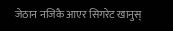जेठान नजिकै आएर सिगरेट खानुस्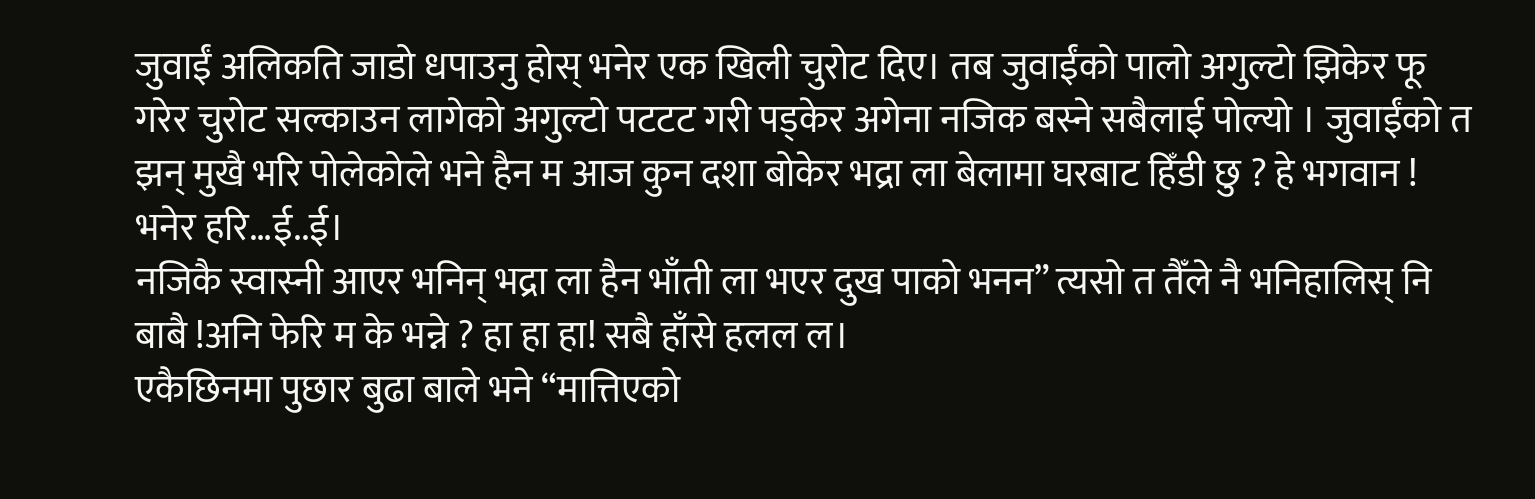जुवाईं अलिकति जाडो धपाउनु होस् भनेर एक खिली चुरोट दिए। तब जुवाईंको पालो अगुल्टो झिकेर फू गरेर चुरोट सल्काउन लागेको अगुल्टो पटटट गरी पड्केर अगेना नजिक बस्ने सबैलाई पोल्यो । जुवाईंको त झन् मुखै भरि पोलेकोले भने हैन म आज कुन दशा बोकेर भद्रा ला बेलामा घरबाट हिँडी छु ? हे भगवान ! भनेर हरि…ई..ई।
नजिकै स्वास्नी आएर भनिन् भद्रा ला हैन भाँती ला भएर दुख पाको भनन” त्यसो त तैँले नै भनिहालिस् नि बाबै !अनि फेरि म के भन्ने ? हा हा हा! सबै हाँसे हलल ल।
एकैछिनमा पुछार बुढा बाले भने “मात्तिएको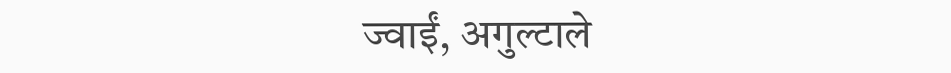ज्वाईं, अगुल्टाले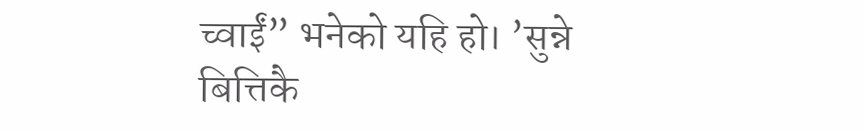च्वाईं” भनेको यहि हो। ’सुन्ने बित्तिकै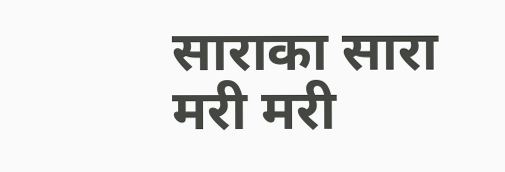साराका सारा मरी मरी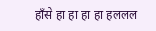हाँसे हा हा हा हा हललल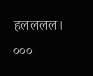हलललल।
०००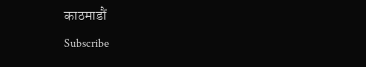काठमाडौं
Subscribe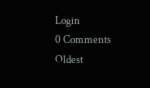Login
0 Comments
Oldest